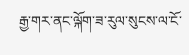རྒྱ་གར་ནང་ལྐོག་ཟ་རུལ་སུངས་ལ་ངོ་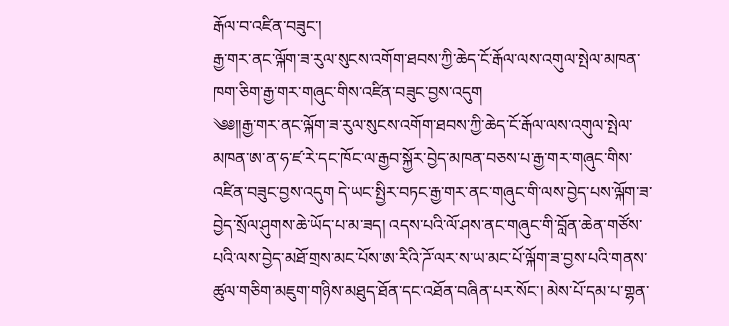རྒོལ་བ་འཛིན་བཟུང་།
རྒྱ་གར་ནང་ལྐོག་ཟ་རུལ་སུངས་འགོག་ཐབས་ཀྱི་ཆེད་ངོ་རྒོལ་ལས་འགུལ་སྤེལ་མཁན་ཁག་ཅིག་རྒྱ་གར་གཞུང་གིས་འཛིན་བཟུང་བྱས་འདུག
༄༅༎རྒྱ་གར་ནང་ལྐོག་ཟ་རུལ་སུངས་འགོག་ཐབས་ཀྱི་ཆེད་ངོ་རྒོལ་ལས་འགུལ་སྤེལ་མཁན་ཨ་ན་ཧ་ཛ་རེ་དང་ཁོང་ལ་རྒྱབ་སྐྱོར་བྱེད་མཁན་བཅས་པ་རྒྱ་གར་གཞུང་གིས་འཛིན་བཟུང་བྱས་འདུག དེ་ཡང་སྤྱིར་བཏང་རྒྱ་གར་ནང་གཞུང་གི་ལས་བྱེད་པས་ལྐོག་ཟ་བྱེད་སྲོལ་ཤུགས་ཆེ་ཡོད་པ་མ་ཟད། འདས་པའི་ལོ་ཤས་ནང་གཞུང་གི་བློན་ཆེན་གཙོས་པའི་ལས་བྱེད་མཐོ་གྲས་མང་པོས་ཨ་རིའི་ཌོ་ལར་ས་ཡ་མང་པོ་ལྐོག་ཟ་བྱས་པའི་གནས་ཚུལ་གཅིག་མཇུག་གཉིས་མཐུད་ཐོན་དང་འཐོན་བཞིན་པར་སོང་། མེས་པོ་དམ་པ་གྷན་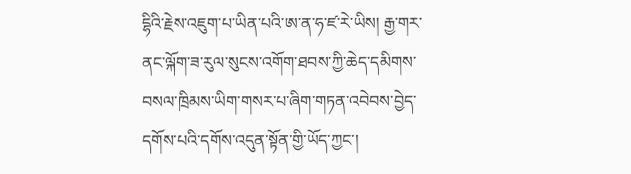དྷིའི་རྗེས་འཇུག་པ་ཡིན་པའི་ཨ་ན་ཧ་ཛ་རེ་ཡིས། རྒྱ་གར་ནང་ལྐོག་ཟ་རུལ་སུངས་འགོག་ཐབས་ཀྱི་ཆེད་དམིགས་བསལ་ཁྲིམས་ཡིག་གསར་པ་ཞིག་གཏན་འབེབས་བྱེད་དགོས་པའི་དགོས་འདུན་སྟོན་གྱི་ཡོད་ཀྱང་།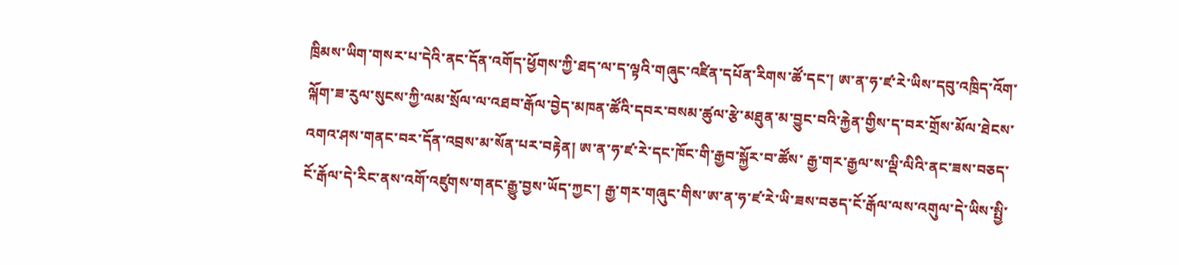ཁྲིམས་ཡིག་གསར་པ་དེའི་ནང་དོན་འགོད་ཕྱོགས་ཀྱི་ཐད་ལ་ད་ལྟའི་གཞུང་འཛིན་དཔོན་རིགས་ཚོ་དང་། ཨ་ན་ཧ་ཛ་རེ་ཡིས་དབུ་འཁྲིད་འོག་ལྐོག་ཟ་རུལ་སུངས་ཀྱི་ལམ་སྲོལ་ལ་འཐབ་རྒོལ་བྱེད་མཁན་ཚོའི་དབར་བསམ་ཚུལ་རྩེ་མཐུན་མ་བྱུང་བའི་རྐྱེན་གྱིས་ད་བར་གྲོས་མོལ་ཐེངས་འགའ་ཤས་གནང་བར་དོན་འབྲས་མ་སོན་པར་བརྟེན། ཨ་ན་ཧ་ཛ་རེ་དང་ཁོང་གི་རྒྱབ་སྐྱོར་བ་ཚོས་ རྒྱ་གར་རྒྱལ་ས་ལྡི་ལིའི་ནང་ཟས་བཅད་ངོ་རྒོལ་དེ་རིང་ནས་འགོ་འཛུགས་གནང་རྒྱུ་བྱས་ཡོད་ཀྱང་། རྒྱ་གར་གཞུང་གིས་ཨ་ན་ཧ་ཛ་རེ་ཡི་ཟས་བཅད་ངོ་རྒོལ་ལས་འགུལ་དེ་ཡིས་སྤྱི་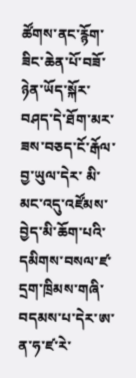ཚོགས་ནང་རྙོག་ཟིང་ཆེན་པོ་བཟོ་ཉེན་ཡོད་སྐོར་བཤད་དེ་ཐོག་མར་ཟས་བཅད་ངོ་རྒོལ་བྱ་ཡུལ་དེར་ མི་མང་འདུ་འཛོམས་བྱེད་མི་ཆོག་པའི་དམིགས་བསལ་ཛ་དྲག་ཁྲིམས་གཞི་བདམས་པ་དེར་ཨ་ན་ཧ་ཛ་རེ་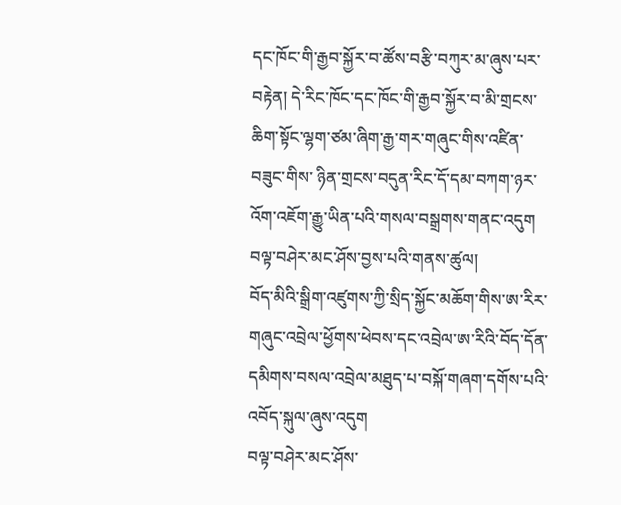དང་ཁོང་གི་རྒྱབ་སྐྱོར་བ་ཚོས་བརྩི་བཀུར་མ་ཞུས་པར་བརྟེན། དེ་རིང་ཁོང་དང་ཁོང་གི་རྒྱབ་སྐྱོར་བ་མི་གྲངས་ཆིག་སྟོང་ལྷག་ཙམ་ཞིག་རྒྱ་གར་གཞུང་གིས་འཛིན་བཟུང་གིས་ ཉིན་གྲངས་བདུན་རིང་དོ་དམ་བཀག་ཉར་འོག་འཇོག་རྒྱུ་ཡིན་པའི་གསལ་བསྒྲགས་གནང་འདུག
བལྟ་བཤེར་མང་ཤོས་བྱས་པའི་གནས་ཚུལ།
བོད་མིའི་སྒྲིག་འཛུགས་ཀྱི་སྲིད་སྐྱོང་མཆོག་གིས་ཨ་རིར་གཞུང་འབྲེལ་ཕྱོགས་ཕེབས་དང་འབྲེལ་ཨ་རིའི་བོད་དོན་དམིགས་བསལ་འབྲེལ་མཐུད་པ་བསྐོ་གཞག་དགོས་པའི་འབོད་སྐུལ་ཞུས་འདུག
བལྟ་བཤེར་མང་ཤོས་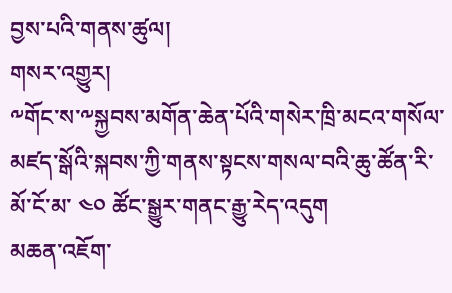བྱས་པའི་གནས་ཚུལ།
གསར་འགྱུར།
༸གོང་ས་༸སྐྱབས་མགོན་ཆེན་པོའི་གསེར་ཁྲི་མངའ་གསོལ་མཛད་སྒོའི་སྐབས་ཀྱི་གནས་སྟངས་གསལ་བའི་ཆུ་ཚོན་རི་མོ་ངོ་མ་ ༤༠ ཚོང་སྒྱུར་གནང་རྒྱུ་རེད་འདུག
མཆན་འཇོག་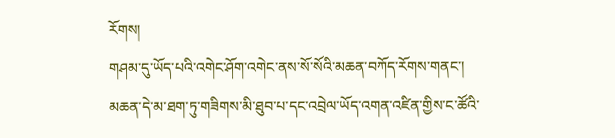རོགས།
གཤམ་དུ་ཡོད་པའི་འགེང་ཤོག་འགེང་ནས་སོ་སོའི་མཆན་བཀོད་རོགས་གནང་། མཆན་དེ་མ་ཐག་ཏུ་གཟིགས་མི་ཐུབ་པ་དང་འབྲེལ་ཡོད་འགན་འཛིན་གྱིས་ང་ཚོའི་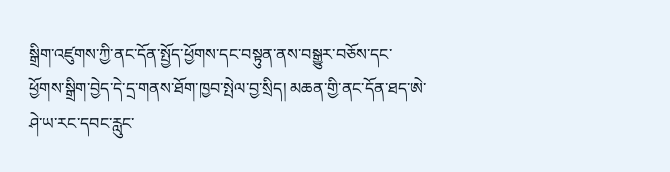སྒྲིག་འཛུགས་ཀྱི་ནང་དོན་སྤྱོད་ཕྱོགས་དང་བསྟུན་ནས་བསྒྱུར་བཅོས་དང་ཕྱོགས་སྒྲིག་བྱེད་དེ་དྲ་གནས་ཐོག་ཁྱབ་སྤེལ་བྱ་སྲིད། མཆན་གྱི་ནང་དོན་ཐད་ཨེ་ཤེ་ཡ་རང་དབང་རླུང་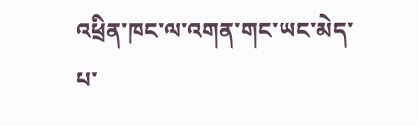འཕྲིན་ཁང་ལ་འགན་གང་ཡང་མེད་པ་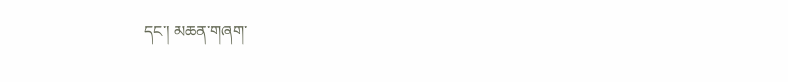དང་། མཆན་གཞག་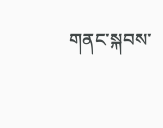གནང་སྐབས་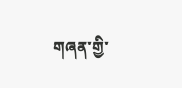གཞན་གྱི་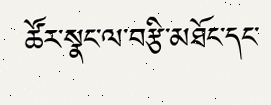ཚོར་སྣང་ལ་བརྩི་མཐོང་དང་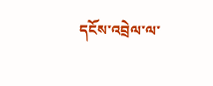དངོས་འབྲེལ་ལ་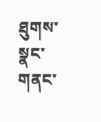ཐུགས་སྣང་གནང་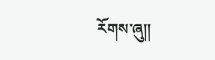རོགས་ཞུ༎